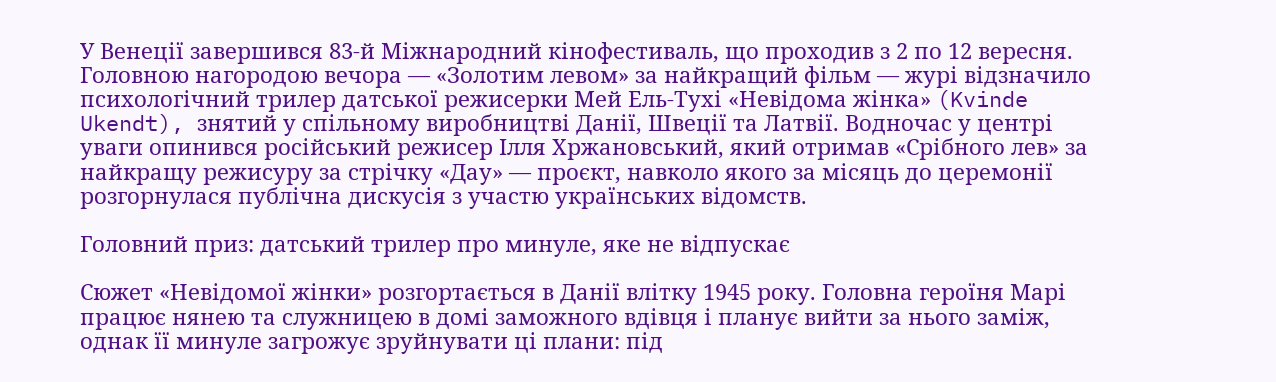У Венеції завершився 83-й Міжнародний кінофестиваль, що проходив з 2 по 12 вересня. Головною нагородою вечора — «Золотим левом» за найкращий фільм — журі відзначило психологічний трилер датської режисерки Мей Ель-Тухі «Невідома жінка» (Kvinde Ukendt), знятий у спільному виробництві Данії, Швеції та Латвії. Водночас у центрі уваги опинився російський режисер Ілля Хржановський, який отримав «Срібного лев» за найкращу режисуру за стрічку «Дау» — проєкт, навколо якого за місяць до церемонії розгорнулася публічна дискусія з участю українських відомств.

Головний приз: датський трилер про минуле, яке не відпускає

Сюжет «Невідомої жінки» розгортається в Данії влітку 1945 року. Головна героїня Марі працює нянею та служницею в домі заможного вдівця і планує вийти за нього заміж, однак її минуле загрожує зруйнувати ці плани: під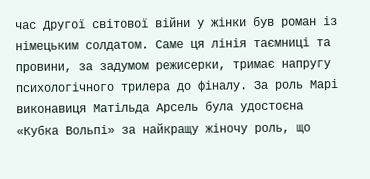час Другої світової війни у жінки був роман із німецьким солдатом. Саме ця лінія таємниці та провини, за задумом режисерки, тримає напругу психологічного трилера до фіналу. За роль Марі виконавиця Матільда Арсель була удостоєна «Кубка Вольпі» за найкращу жіночу роль, що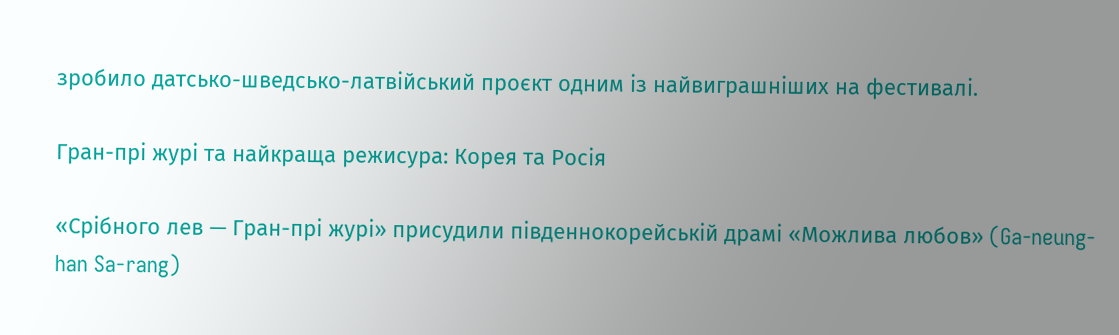зробило датсько-шведсько-латвійський проєкт одним із найвиграшніших на фестивалі.

Гран-прі журі та найкраща режисура: Корея та Росія

«Срібного лев — Гран-прі журі» присудили південнокорейській драмі «Можлива любов» (Ga-neung-han Sa-rang)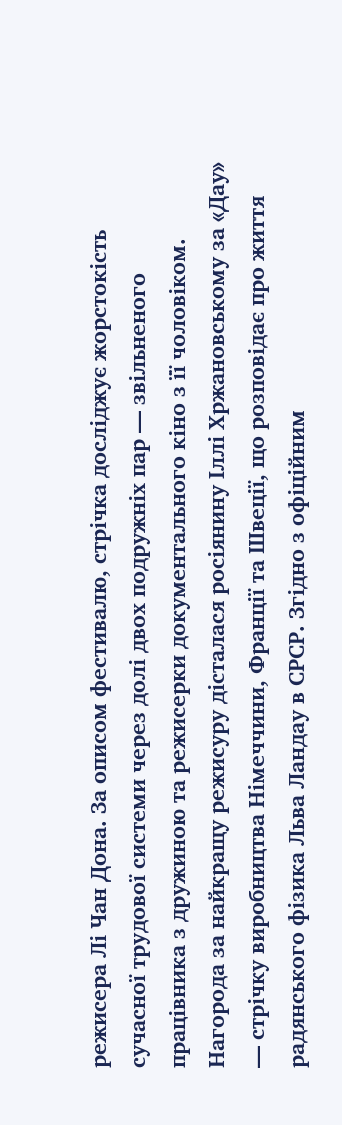режисера Лі Чан Дона. За описом фестивалю, стрічка досліджує жорстокість сучасної трудової системи через долі двох подружніх пар — звільненого працівника з дружиною та режисерки документального кіно з її чоловіком. Нагорода за найкращу режисуру дісталася росіянину Іллі Хржановському за «Дау» — стрічку виробництва Німеччини, Франції та Швеції, що розповідає про життя радянського фізика Льва Ландау в СРСР. Згідно з офіційним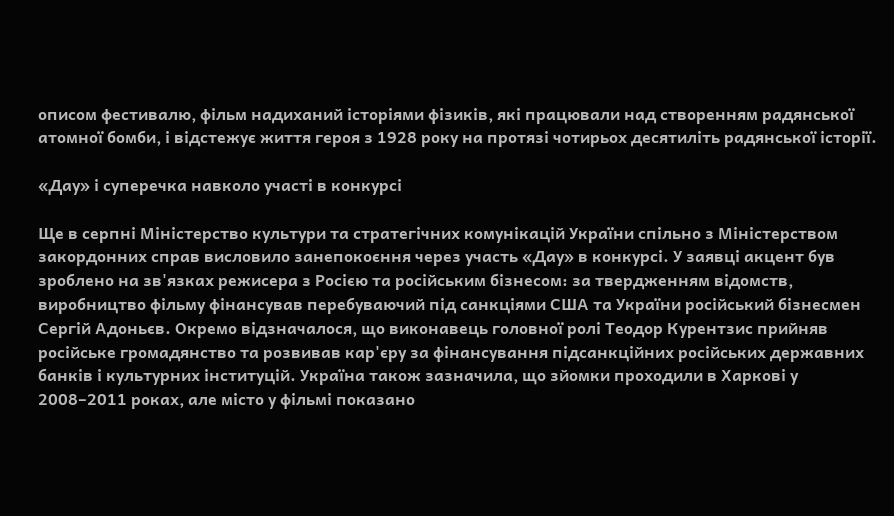описом фестивалю, фільм надиханий історіями фізиків, які працювали над створенням радянської атомної бомби, і відстежує життя героя з 1928 року на протязі чотирьох десятиліть радянської історії.

«Дау» і суперечка навколо участі в конкурсі

Ще в серпні Міністерство культури та стратегічних комунікацій України спільно з Міністерством закордонних справ висловило занепокоєння через участь «Дау» в конкурсі. У заявці акцент був зроблено на зв'язках режисера з Росією та російським бізнесом: за твердженням відомств, виробництво фільму фінансував перебуваючий під санкціями США та України російський бізнесмен Сергій Адоньєв. Окремо відзначалося, що виконавець головної ролі Теодор Курентзис прийняв російське громадянство та розвивав кар'єру за фінансування підсанкційних російських державних банків і культурних інституцій. Україна також зазначила, що зйомки проходили в Харкові у 2008–2011 роках, але місто у фільмі показано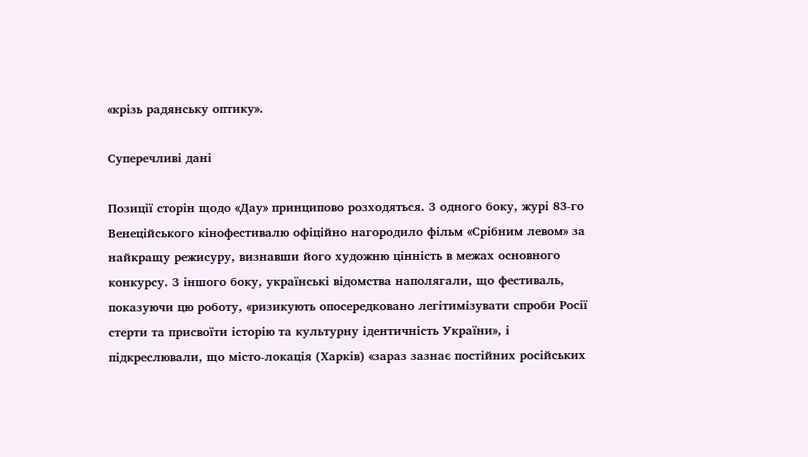«крізь радянську оптику».

Суперечливі дані

Позиції сторін щодо «Дау» принципово розходяться. З одного боку, журі 83-го Венеційського кінофестивалю офіційно нагородило фільм «Срібним левом» за найкращу режисуру, визнавши його художню цінність в межах основного конкурсу. З іншого боку, українські відомства наполягали, що фестиваль, показуючи цю роботу, «ризикують опосередковано легітимізувати спроби Росії стерти та присвоїти історію та культурну ідентичність України», і підкреслювали, що місто-локація (Харків) «зараз зазнає постійних російських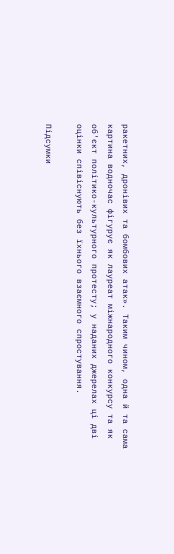ракетних, дронівих та бомбових атак». Таким чином, одна й та сама картина водночас фігурує як лауреат міжнародного конкурсу та як об'єкт політико-культурного протесту; у наданих джерелах ці дві оцінки співіснують без їхнього взаємного спростування.

Підсумки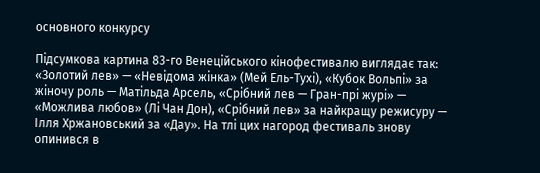основного конкурсу

Підсумкова картина 83-го Венеційського кінофестивалю виглядає так: «Золотий лев» — «Невідома жінка» (Мей Ель-Тухі), «Кубок Вольпі» за жіночу роль — Матільда Арсель, «Срібний лев — Гран-прі журі» — «Можлива любов» (Лі Чан Дон), «Срібний лев» за найкращу режисуру — Ілля Хржановський за «Дау». На тлі цих нагород фестиваль знову опинився в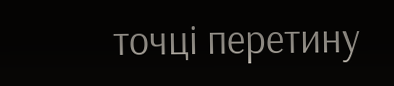точці перетину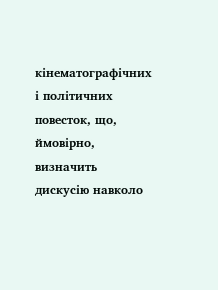кінематографічних і політичних повесток, що, ймовірно, визначить дискусію навколо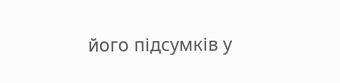його підсумків у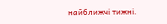найближчі тижні.